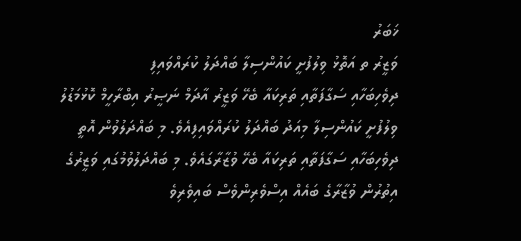ޚަބަރު
ވަޒީރު ތ އަތޮޅު ވިލުފުށީ ކައުންސިލާ ބައްދަލު ކުރައްވައިފި
ދިވެހިބަހާއި ސަގާފަތާއި ތަރިކައާ ބެހޭ ވަޒީރު އާދަމް ނަޞީރު އިބްރާހީމް ކޮޅުމަޑުލު ވިލުފުށީ ކައުންސިލާ މިއަދު ބައްދަލު ކުރައްވައިފިއެވެ. މި ބައްދަލުވުން އޮތީ ދިވެހިބަހާއި ސަގާފަތާއި ތަރިކައާ ބެހޭ ވުޒާރާގައެވެ. މި ބައްދަލުވުމުގައި ވަޒީރުގެ އިތުރުން ވުޒާރާގެ ބައެއް އިސްވެރިންވެސް ބައިވެރިވެ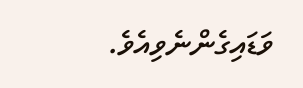ވަޑައިގެންނެވިއެވެ.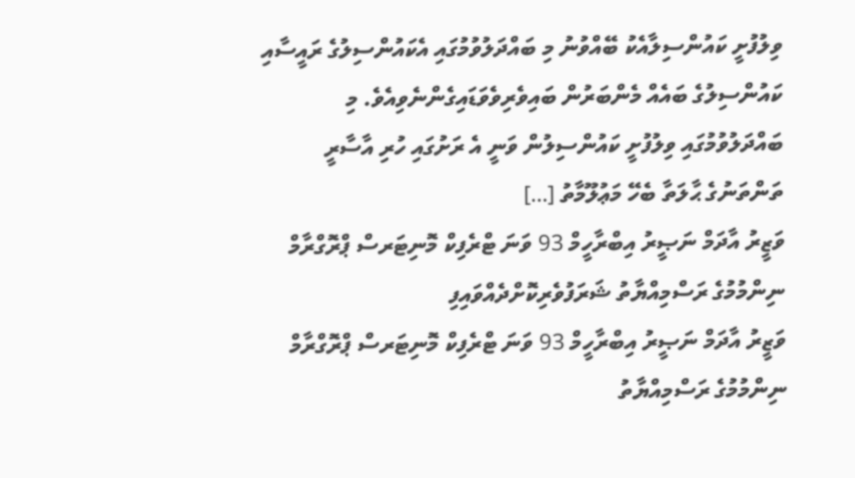ވިލުފުށީ ކައުންސިލާއެކު ބޭއްވުނު މި ބައްދަލުވުމުގައި އެކައުންސިލުގެ ރައީސާއި ކައުންސިލުގެ ބައެއް މެންބަރުން ބައިވެރިވެވަޑައިގެންނެވިއެވެ. މި ބައްދަލުވުމުގައި ވިލުފުށީ ކައުންސިލުން ވަނީ އެ ރަށުގައި ހުރި އާސާރީ ތަންތަނުގެ ޙާލަތާ ބެހޭ މަޢުލޫމާތު […]
ވަޒީރު އާދަމް ނަޞީރު އިބްރާހީމް 93 ވަނަ ޓްރެފިކް މޮނިޓަރސް ޕްރޮގްރާމް ނިންމުމުގެ ރަސްމިއްޔާތު ޝަރަފުވެރިކޮށްދެއްވައިފި
ވަޒީރު އާދަމް ނަޞީރު އިބްރާހީމް 93 ވަނަ ޓްރެފިކް މޮނިޓަރސް ޕްރޮގްރާމް ނިންމުމުގެ ރަސްމިއްޔާތު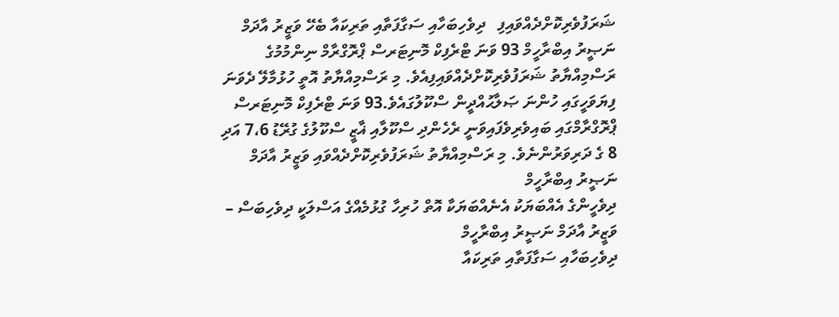ޝަރަފުވެރިކޮށްދެއްވައިފި   ދިވެހިބަހާއި ސަގާފަތާއި ތަރިކައާ ބެހޭ ވަޒީރު އާދަމް ނަޞީރު އިބްރާހީމް 93 ވަނަ ޓްރެފިކް މޮނިޓަރސް ޕްރޮގްރާމް ނިންމުމުގެ ރަސްމިއްޔާތު ޝަރަފުވެރިކޮށްދެއްވައިފިއެވެ. މި ރަސްމިއްޔާތު އޮތީ ހުޅުމާލޭ ދެވަނަ ފިޔަވަހީގައި ހުންނަ ޞަލާޙުއްދީން ސްކޫލުގައެވެ.93 ވަނަ ޓްރެފިކް މޮނިޓަރސް ޕްރޮގްރާމްގައި ބައިވެރިވެފައިވަނީ ރެހެންދި ސްކޫލާއި ޣާޒީ ސްކޫލުގެ ގުރޭޑު 7،6 އަދި 8 ގެ ދަރިވަރުންނެވެ. މި ރަސްމިއްޔާތު ޝަރަފުވެރިކޮށްދެއްވައި ވަޒީރު އާދަމް ނަޞީރު އިބްރާހީމް
ދިވެހީންގެ އެއްބަޔަކު އެނެއްބަޔަކާ އޮތް ހުރިހާ ގުޅުމެއްގެ އަސްލަކީ ދިވެހިބަސް – ވަޒީރު އާދަމް ނަޞީރު އިބްރާހީމް
ދިވެހިބަހާއި ސަގާފަތާއި ތަރިކައާ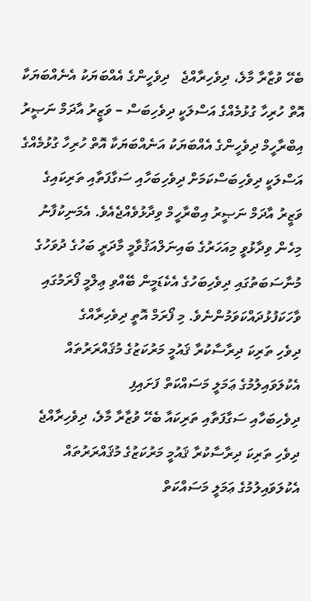ބެހޭ ވުޒާރާ މާލެ، ދިވެހިރާއްޖެ   ދިވެހީންގެ އެއްބަޔަކު އެނެއްބަޔަކާ އޮތް ހުރިހާ ގުޅުމެއްގެ އަސްލަކީ ދިވެހިބަސް – ވަޒީރު އާދަމް ނަޞީރު އިބްރާހީމް ދިވެހީންގެ އެއްބަޔަކު އަނެއްބަޔަކާ އޮތް ހުރިހާ ގުޅުމެއްގެ އަސްލަކީ ދިވެހިބަސްކަމަށް ދިވެހިބަހާއި ސަގާފަތާއި ތަރިކައިގެ ވަޒީރު އާދަމް ނަޞީރު އިބްރާހީމް ވިދާޅުވެއްޖެއެވެ. އެމަނިކުފާނު މިހެން ވިދާޅުވީ މިއަހަރުގެ ބައިނަލްއަޤުވާމީ މާދަރީ ބަހުގެ ދުވަހުގެ މުނާސަބަތުގައި ދިވެހިބަހުގެ އެކެޑަމީން ބޭއްވި ޢިލްމީ ފޯރަމުގައި ވާހަކަފުޅުދައްކަވަމުންނެވެ. މި ފޯރަމް އޮތީ ދިވެހިރާއްގެ
ދިވެހި ތަރިކަ ދިރާސާކުރާ ޤައުމީ މަރުކަޒުގެ މުޤައްރަރުތައް އެކުލަވައިލުމުގެ ޢަމަލީ މަސައްކަތް ފަށައިފި
ދިވެހިބަހާއި ސަގާފަތާއި ތަރިކައާ ބެހޭ ވުޒާރާ މާލެ، ދިވެހިރާއްޖެ ދިވެހި ތަރިކަ ދިރާސާކުރާ ޤައުމީ މަރުކަޒުގެ މުޤައްރަރުތައް އެކުލަވައިލުމުގެ ޢަމަލީ މަސައްކަތް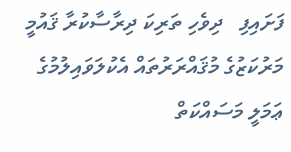ފަށައިފި   ދިވެހި ތަރިކަ ދިރާސާކުރާ ޤައުމީ މަރުކަޒުގެ މުޤައްރަރުތައް އެކުލަވައިލުމުގެ ޢަމަލީ މަސައްކަތް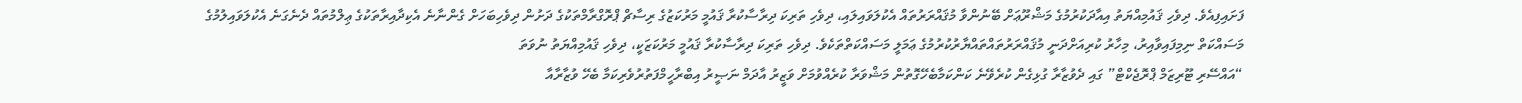ފަށައިފިއެވެ. ދިވެހި ޤައުމިއްޔަތު އިއާދަކުރުމުގެ މަޝްރޫޢަށް ބޭނުންވާ މުޤައްރަރުތައް އެކުލަވައިލައި، ދިވެހި ތަރިކަ ދިރާސާކުރާ ޤައުމީ މަރުކަޒުގެ ރިސާޗް ޕްރޮގްރާމްތަކުގެ ދަށުން ދިވެހިބަހަށް ގެންނާނެ އެކިދާއިރާތަކުގެ ޢިލްމުތައް ދެނެގަނެ އެކުލަވައިލުމުގެ މަސައްކަތް ނިމިފައިވާއިރު، މިހާރު ކުރިއަށްދަނީ މުޤައްރަރުތައްތައްޔާރުކުރުމުގެ ޢަމަލީ މަސައްކަތްތަކެވެ. ދިވެހި ތަރިކަ ދިރާސާކުރާ ޤައުމީ މަރުކަޒަކީ، ދިވެހި ޤައުމިއްޔަތު ނުވަތަ
“އައްސޭރި ޓޫރިޒަމް ޕްރޮޖެކްޓް” ގައި ދެވުޒާރާ ގުޅިގެން ކުރެވޭނެ ކަންކަމާބެހޭގޮތުން މަޝްވަރާ ކުރެއްވުމަށް ވަޒީރު އާދަމް ނަޞީރު އިބްރާހީމްފަތުރުވެރިކަމާ ބެހޭ ވުޒާރާއާ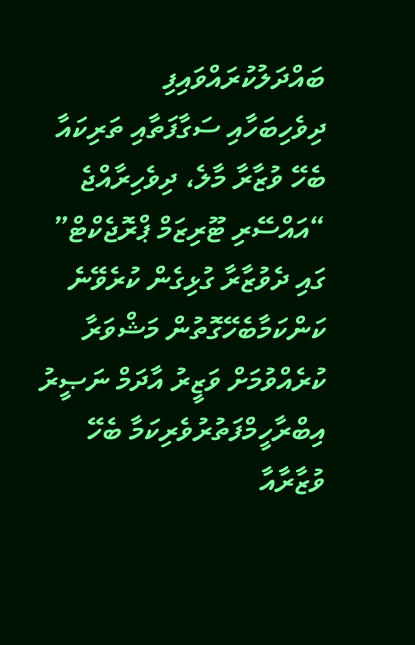ބައްދަލުކުރައްވައިފި
ދިވެހިބަހާއި ސަގާފަތާއި ތަރިކައާ ބެހޭ ވުޒާރާ މާލެ، ދިވެހިރާއްޖެ   “އައްސޭރި ޓޫރިޒަމް ޕްރޮޖެކްޓް” ގައި ދެވުޒާރާ ގުޅިގެން ކުރެވޭނެ ކަންކަމާބެހޭގޮތުން މަޝްވަރާ ކުރެއްވުމަށް ވަޒީރު އާދަމް ނަޞީރު އިބްރާހީމްފަތުރުވެރިކަމާ ބެހޭ ވުޒާރާއާ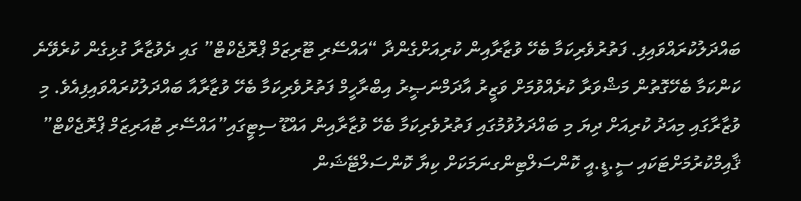ބައްދަލުކުރައްވައިފި. ފަތުރުވެރިކަމާ ބެހޭ ވުޒާރާއިން ކުރިއަށްގެންދާ “އައްސޭރި ޓޫރިޒަމް ޕްރޮޖެކްޓް” ގައި ދެވުޒާރާ ގުޅިގެން ކުރެވޭނެ ކަންކަމާ ބެހޭގޮތުން މަޝްވަރާ ކުރެއްވުމަށް ވަޒީރު އާދަމްނަޞީރު އިބްރާހީމް ފަތުރުވެރިކަމާ ބެހޭ ވުޒާރާއާ ބައްދަލުކުރައްވައިފިއެވެ. މި ވުޒާރާގައި މިއަދު ކުރިއަށް ދިޔަ މި ބައްދަލުވުމުގައި ފަތުރުވެރިކަމާ ބެހޭ ވުޒާރާއިން އައްޑޫ ސިޓީގައި”އައްސޭރި ޓުއަރިޒަމް ޕްރޮޖެކްޓް” ޤާއިމްކުރުމަށްޓަކައި ސީ.ޑީ.އީ ކޮންސަލްޓިންގނަމަކަށް ކިޔާ ކޮންސަލްޓޭޝަން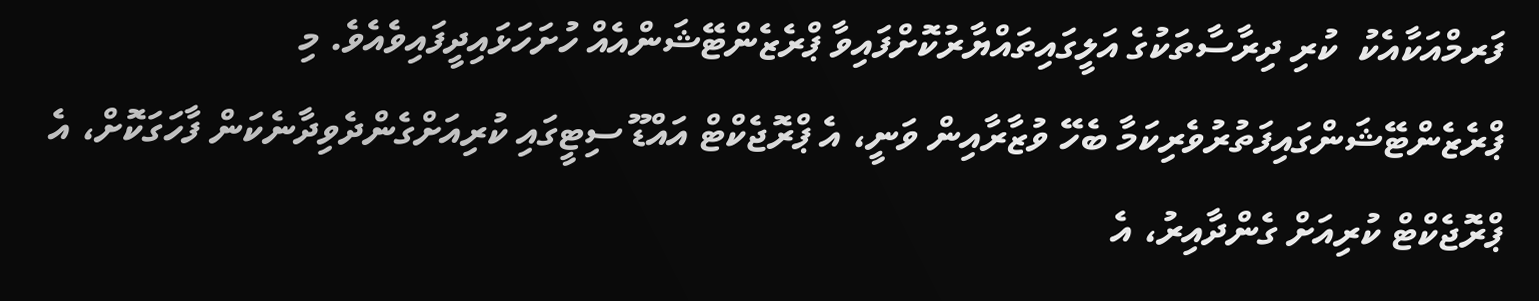ފަރމްއަކާއެކު  ކުރި ދިރާސާތަކުގެ އަލީގައިތައްޔާރުކޮށްފައިވާ ޕްރެޒެންޓޭޝަންއެއް ހުށަހަޅައިދީފައިވެއެވެ. މި ޕްރެޒެންޓޭޝަންގައިފަތުރުވެރިކަމާ ބެހޭ ވުޒާރާއިން ވަނީ، އެ ޕްރޮޖެކްޓް އައްޑޫ ސިޓީގައި ކުރިއަށްގެންދެވިދާނެކަން ފާހަގަކޮށް، އެ ޕްރޮޖެކްޓް ކުރިއަށް ގެންދާއިރު، އެ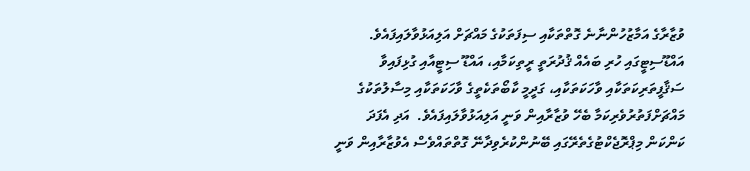ވުޒާރާގެ އަމާޒުހުންނާނެ ގޮތްތަކާއި ސިފަތަކުގެ މައްޗަށް އަލިއަޅުވާލައިފައެވެ. އައްޑޫސިޓީގައި ހުރި ބައެއް ޤުދުރަތީ ރީތިކަމާއި، އައްޑޫ ސިޓީއާއި ގުޅިފައިވާ ސަޤާފީތަރިކަތަކާއި ވާހަކަތަކާއި، ގަދީމީ ކާބޯތަކެތީގެ ވާހަކަތަކާއި މިސާލުތަކުގެ މައްޗަށްފަތުރުވެރިކަމާ ބެހޭ ވުޒާރާއިން ވަނީ އަލިއަޅުވާލައިފައެވެ.  އަދި އެފަދަ ކަންކަން މިޕްރޮޖެކްޓުގެތެރޭގައި ބޭނުންކުރެވިދާނޭ ގޮތްތައްވެސް އެވުޒާރާއިން ވަނީ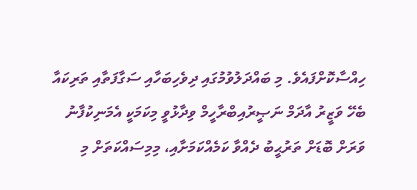ހިއްސާކޮށްފައެވެ. މި ބައްދަލުވުމުގައި ދިވެހިބަހާއި ސަގާފަތާއި ތަރިކައާ ބެހޭ ވަޒީރު އާދަމް ނަޞީރުއިބްރާހީމް ވިދާޅުވީ މިކަމަކީ އެމަނިކުފާނު ވަރަށް ބޮޑަށް ތަރުޙީބު ދެއްވާ ކަމެއްކަމަށާއި، މިމިސައްކަތަށް މި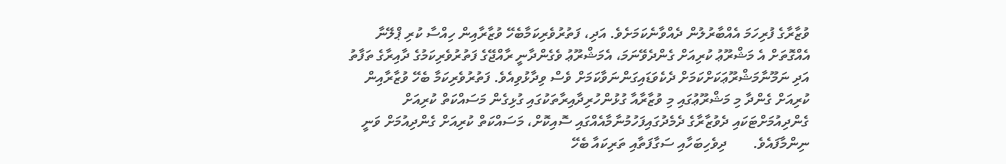ވުޒާރާގެ ފުރިހަމަ އެއްބާރުލުން ދެއްވާނެކަމަށެވެ. އަދި، ފަތުރުވެރިކަމާބެހޭ ވުޒާރާއިން ހިއްސާ ކުރި ޕްލޭނާ އެއްގޮތަށް އެ މަޝްރޫޢު ކުރިއަށް ގެންދެވޭނަމަ، އެމަޝްރޫޢު ވެގެންދާނީ ރާއްޖޭގެ ފަތުރުވެރިކަމުގެ ދާއިރާގެ ތަފާތު އަދި ނަމޫނާމަޝްރޫޢަކަށްކަމަށް ދެކެވަޑައިގަންނަވާކަމަށް ވެސް ވިދާޅުވިއެވެ. ފަތުރުވެރިކަމާ ބެހޭ ވުޒާރާއިން ކުރިއަށް ގެންދާ މި މަޝްރޫޢުގައި މި ވުޒާރާއާ ގުޅުންހުރިދާއިރާތަކުގައި ގުޅިގެން މަސައްކަތް ކުރިއަށް ގެންދިއުމަށްޓަކައި ދެވުޒާރާގެ ދެމެދުގައިފަހުމުނާމާއެއްގައި ސޮއިކޮށް، މަސައްކަތް ކުރިއަށް ގެންދިއުމަށް ވަނީ ނިންމާފައެވެ.       ދިވެހިބަހާއި ސަގާފަތާއި ތަރިކައާ ބެހޭ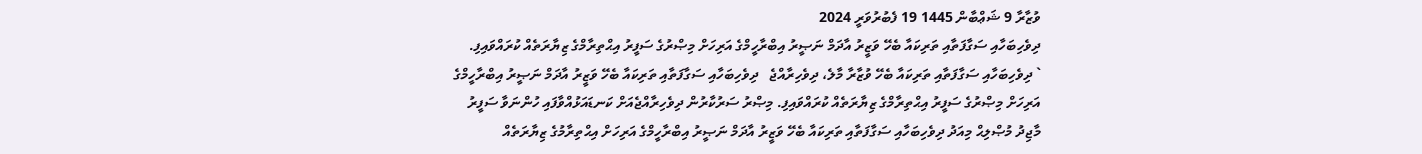ވުޒާރާ 9 ޝަޢްބާން 1445 19 ފެބުރުވަރީ 2024
ދިވެހިބަހާއި ސަގާފަތާއި ތަރިކައާ ބެހޭ ވަޒީރު އާދަމް ނަޞީރު އިބްރާހީމްގެ އަރިހަށް މިޞްރުގެ ސަފީރު އިޙްތިރާމްގެ ޒިޔާރަތެއް ކުރައްވައިފި.
` ދިވެހިބަހާއި ސަގާފަތާއި ތަރިކައާ ބެހޭ ވުޒާރާ މާލެ، ދިވެހިރާއްޖެ   ދިވެހިބަހާއި ސަގާފަތާއި ތަރިކައާ ބެހޭ ވަޒީރު އާދަމް ނަޞީރު އިބްރާހީމްގެ އަރިހަށް މިޞްރުގެ ސަފީރު އިޙްތިރާމްގެ ޒިޔާރަތެއް ކުރައްވައިފި. މިޞްރު ސަރުކާރުން ދިވެހިރާއްޖެއަށް ކަނޑައަޅުއްވާފައި ހުންނަވާ ސަފީރު މާޖިދު މުޞްލިޙް މިއަދު ދިވެހިބަހާއި ސަގާފަތާއި ތަރިކައާ ބެހޭ ވަޒީރު އާދަމް ނަޞީރު އިބްރާހީމްގެ އަރިހަށް އިޙްތިރާމުގެ ޒިޔާރަތެއް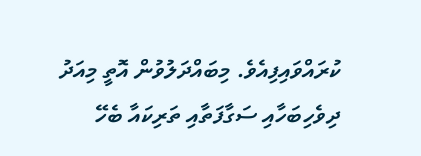ކުރައްވައިފިއެވެ. މިބައްދަލުވުން އޮތީ މިއަދު ދިވެހިބަހާއި ސަގާފަތާއި ތަރިކައާ ބެހޭ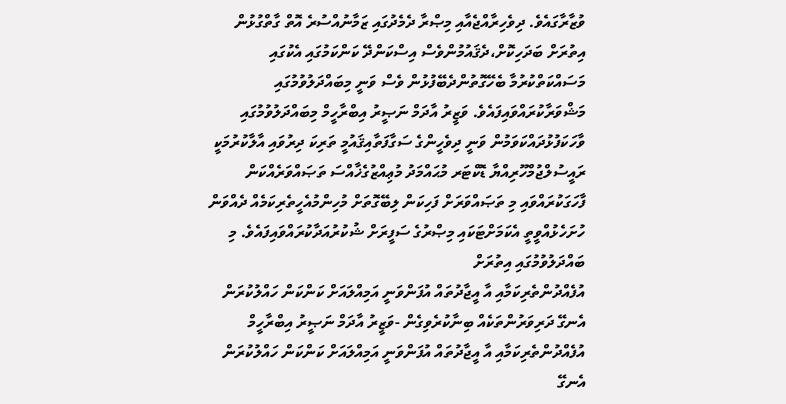ވުޒާރާގައެވެ. ދިވެހިރާއްޖެއާއި މިޞްރާ ދެމެދުގައި ޒަމާނުއްސުރެ އޮތް ގާތްގުޅުން އިތުރަށް ބަދަހިކޮށް،ދެޤައުމުންވެސް އިސްކަންދޭ ކަންކަމުގައި އެކުގައި މަސައްކަތްކުރުމާ ބެހޭގޮތުންދެބޭފުޅުން ވެސް ވަނީ މިބައްދަލުވުމުގައި މަޝްވަރާކުރައްވައިފައެވެ. ވަޒީރު އާދަމް ނަޞީރު އިބްރާހީމް މިބައްދަލުވުމުގައި ވާހަކަފުޅުދައްކަވަމުން ވަނީ ދިވެހީންގެ ސަގާފަތާއިޤައުމީ ތަރިކަ ދިރުވައި އާލާކުރުމަކީ ރައީސުލްޖުމްހޫރިއްޔާ ޑޮކްޓަރ މުޙައްމަދު މުޢިއްޒުގެޚާއްސަ ތަޞައްވަރެއްކަން ފާހަގަކުރައްވައި މި ތަޞައްވަރަށް ފަހިކަން ލިބޭގޮތަށް މުހިންމުއެހީތެރިކަމެއް ދެއްވަން ހުށަހެޅުއްވީތީ އެކަމަށްޓަކައި މިޞްރުގެ ސަފީރަށް ޝުކުރުއަދާކުރައްވައިފައެވެ. މި ބައްދަލުވުމުގައި އިތުރަށް
އުފެއްދުންތެރިކަމާއި އާ އީޖާދުތައް އުފަންވަނީ އަމިއްލައަށް ކަންކަން ހައްލުކުރަން އެނގޭ ދަރިވަރުންތަކެއް ބިނާކުރެވިގެން -ވަޒީރު އާދަމް ނަޞީރު އިބްރާހީމް
އުފެއްދުންތެރިކަމާއި އާ އީޖާދުތައް އުފަންވަނީ އަމިއްލައަށް ކަންކަން ހައްލުކުރަން އެނގޭ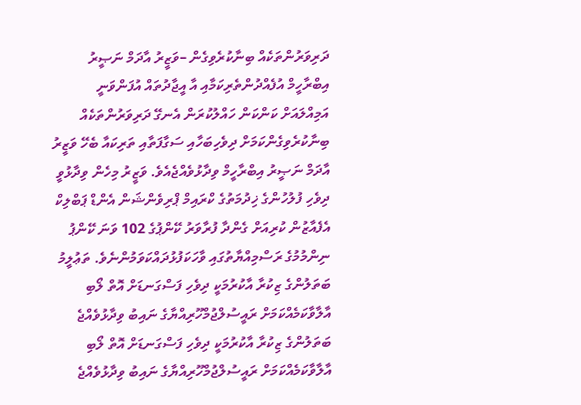ދަރިވަރުންތަކެއް ބިނާކުރެވިގެން –ވަޒީރު އާދަމް ނަޞީރު އިބްރާހީމް އުފެއްދުންތެރިކަމާއި އާ އީޖާދުތައް އުފަންވަނީ އަމިއްލައަށް ކަންކަން ހައްލުކުރަން އެނގޭ ދަރިވަރުންތަކެއް ބިނާކުރެވިގެންކަމަށް ދިވެހިބަހާއި ސަގާފަތާއި ތަރިކައާ ބެހޭ ވަޒީރު އާދަމް ނަޞީރު އިބްރާހީމް ވިދާޅުވެއްޖެއެވެ. ވަޒީރު މިހެން ވިދާޅުވީ ދިވެހި ފުލުހުންގެ ޚިދުމަތުގެ ކްރައިމް ޕްރިވެންޝަން އެންޑް ޕަބްލިކް އެފެއާޒުން ކުރިއަށް ގެންދާ ފުރާވަރު ކޭންޕުގެ 102 ވަނަ ކޭންޕު ނިންމުމުގެ ރަސްމިއްޔާތުގައި ވާހަކަފުޅުދައްކަވަމުންނެވެ. ތަޢުލީމު
ބަތަލުންގެ ޒިކުރާ އާކުރުމަކީ ދިވެހި ފަސްގަނޑަށް އޮތް ލޯބި އާލާވާކަމެއްކަމަށް ރައީސުލްޖުމްހޫރިއްޔާގެ ނައިބު ވިދާޅުވެއްޖެ
ބަތަލުންގެ ޒިކުރާ އާކުރުމަކީ ދިވެހި ފަސްގަނޑަށް އޮތް ލޯބި އާލާވާކަމެއްކަމަށް ރައީސުލްޖުމްހޫރިއްޔާގެ ނައިބު ވިދާޅުވެއްޖެ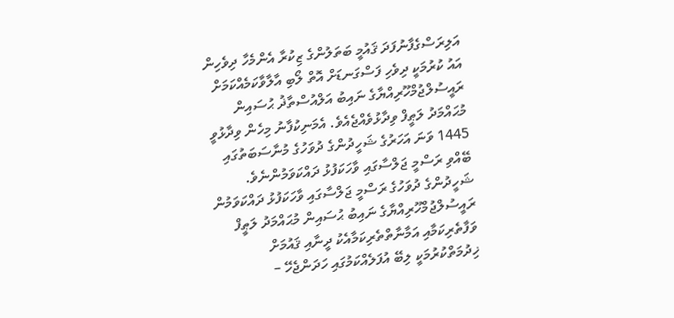އަލިރަސްގެފާނުފަދަ ޤައުމީ ބަތަލުންގެ ޒިކުރާ އެންމެހާ ދިވެހިން އައު ކުރުމަކީ ދިވެހި ފަސްގަނޑަށް އޮތް ލޯބި އާލާވާކަމެއްކަމަށް ރައީސުލްޖުމްހޫރިއްޔާގެ ނައިބު އަލްއުސްތާޛު ޙުސައިން މުޙައްމަދު ލަޠީފް ވިދާޅުވެއްޖެއެވެ. އެމަނިކުފާނު މިހެން ވިދާޅުވީ 1445 ވަނަ އަހަރުގެ ޝަހީދުންގެ ދުވަހުގެ މުނާސަބަތުގައި ބޭއްވި ރަސްމީ ޖަލްސާގައި ވާހަކަފުޅު ދައްކަވަމުންނެވެ. ޝަހީދުންގެ ދުވަހުގެ ރަސްމީ ޖަލްސާގައި ވާހަކަފުޅު ދައްކަވަމުން ރައީސުލްޖުމްހޫރިއްޔާގެ ނައިބު ޙުސައިން މުޙައްމަދު ލަޠީފް
ވަފާތެރިކަމާއި އަމާނާތްތެރިކަމާއެކު ދީނާއި ޤައުމަށް ޚިދުމަތްކުރުމަކީ ލިބޭ އުފަލެއްކަމުގައި ހަދަންޖެހޭ –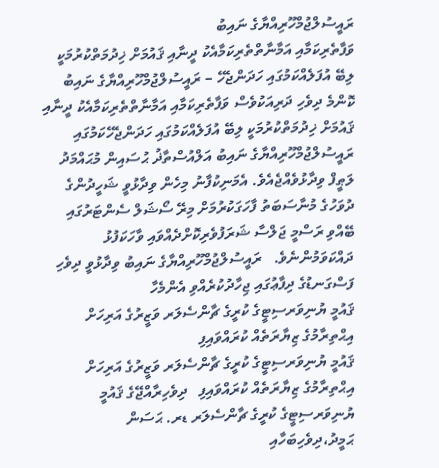ރައީސުލްޖުމްހޫރިއްޔާގެ ނައިބު
ވަފާތެރިކަމާއި އަމާނާތްތެރިކަމާއެކު ދީނާއި ޤައުމަށް ޚިދުމަތްކުރުމަކީ ލިބޭ އުފަލެއްކަމުގައި ހަދަންޖެހޭ – ރައީސުލްޖުމްހޫރިއްޔާގެ ނައިބު   ކޮންމެ ދިވެހި ދަރިއަކުވެސް ވަފާތެރިކަމާއި އަމާނާތްތެރިކަމާއެކު ދީނާއި ޤައުމަށް ޚިދުމަތްކުރުމަކީ ލިބޭ އުފަލެއްކަމުގައި ހަދަންޖެހޭކަމުގައި ރައީސުލްޖުމްހޫރިއްޔާގެ ނައިބު އަލްއުސްތާޛު ޙުސައިން މުޙައްމަދު ލަޠީފް ވިދާޅުވެއްޖެއެވެ. އެމަނިކުފާނު މިހެން ވިދާޅުވީ ޝަހީދުންގެ ދުވަހުގެ މުނާސަބަތު ފާހަގަކުރުމަށް މިރޭ ސޯޝަލް ސެންޓަރުގައި ބޭއްވި ރަސްމީ ޖަލްސާ ޝަރަފުވެރިކޮށްދެއްވައި ވާހަކަފުޅު ދައްކަވަމުންނެވެ.   ރައީސުލްޖުމްހޫރިއްޔާގެ ނައިބު ވިދާޅުވީ ދިވެހި ފަސްގަނޑުގެ ދިފާޢުގައި ޖިހާދުކުރެއްވި އެންމެހާ
ޤައުމީ ޔުނިވަރސިޓީގެ ކުރީގެ ޗާންސެލަރ ވަޒީރުގެ އަރިހަށް އިޙްތިރާމުގެ ޒިޔާރަތެއް ކުރައްވައިފި
ޤައުމީ ޔުނިވަރސިޓީގެ ކުރީގެ ޗާންސެލަރ ވަޒީރުގެ އަރިހަށް އިޙްތިރާމުގެ ޒިޔާރަތެއް ކުރައްވައިފި   ދިވެހިރާއްޖޭގެ ޤައުމީ ޔުނިވަރސިޓީގެ ކުރީގެ ޗާންސެލަރ ޑރ. ޙަސަން ޙަމީދު،ދިވެހިބަހާއި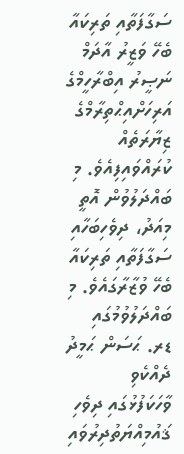ސަގާފަތާއި ތަރިކައާ ބެހޭ ވަޒީރު އާދަމް ނަޞީރު އިބްރާހީމްގެ އަރިހަށްއިޙްތިރާމްގެ ޒިޔާރަތެއް ކުރައްވައިފިއެވެ. މި ބައްދަލުވުން އޮތީ މިއަދު، ދިވެހިބަހާއި ސަގާފަތާއި ތަރިކައާ ބެހޭ ވުޒާރާގައެވެ. މި ބައްދަލުވުމުގައި ޑރ. ޙަސަން ޙަމީދު  ދެއްކެވި ވާހަކަފުޅުގައި ދިވެހި ޤައުމިއްޔަތުދިރުވައި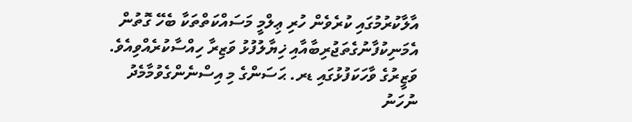އާލާކުރުމުގައި ކުރެވެން ހުރި ޢިލްމީ މަސައްކަތްތަކާ ބެހޭ ގޮތުން އެމަނިކުފާނުގެތަޖުރިބާއާއި ޚިޔާލުފުޅު ވަޒިރާ ހިއްސާކުރެއްވިއެވެ. ވަޒީރުގެ ވާހަކަފުޅުގައި ޑރ. ޙަސަންގެ މި އިސްނެންގެވުމާމެދު ނުހަނު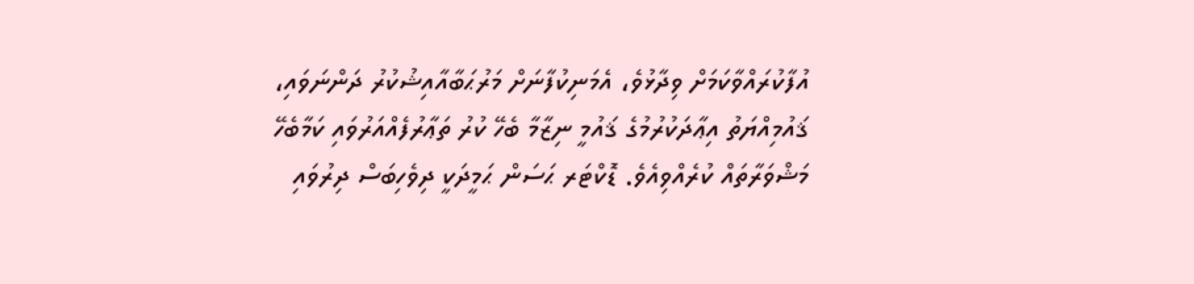އުފާކުރައްވާކަމަށް ވިދާޅުވެ، އެމަނިކުފާނަށް މަރުޙަބާއާއިޝުކުރު ދަންނަވައި، ޤައުމިއްޔަތު އިޢާދަކުރުމުގެ ޤައުމީ ނިޒާމާ ބެހޭ ކުރު ތަޢާރުފެއްއަރުވައި ކަމާބެހޭ މަޝްވަރާތައް ކުރެއްވިއެވެ. ޑޮކްޓަރ ޙަސަން ޙަމީދަކީ ދިވެހިބަސް ދިރުވައި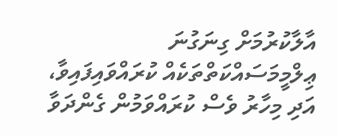އާލާކުރުމަށް ގިނަގުނަ ޢިލްމީމަސައްކަތްތަކެއް ކުރައްވައިފައިވާ، އަދި މިހާރު ވެސް ކުރައްވަމުން ގެންދަވާ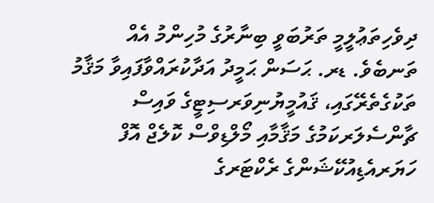ދިވެހިތަޢުލީމީ ތަރުބަވީ ބިނާރުގެ މުހިންމު އެއް ތަނބެވެ. ޑރ. ޙަސަން ޙަމީދު އަދާކުރައްވާފައިވާ މަޤާމު ތަކުގެތެރޭގައި، ޤައުމީޔުނިވަރސިޓީގެ ވައިސް ޗާންސެލަރކަމުގެ މަޤާމާއި މޯލްޑިވްސް ކޮލެޖް އޮފް ހަޔަރއެޑިއުކޭޝަންގެ ރެކްޓަރގެ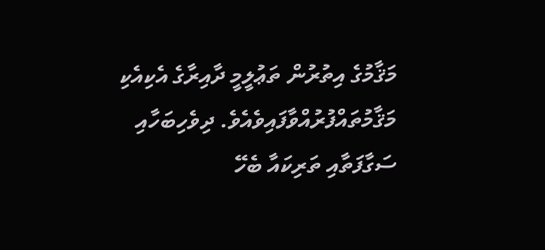މަޤާމުގެ އިތުރުން ތަޢުލީމީ ދާއިރާގެ އެކިއެކި މަޤާމުތައްފުރުއްވާފައިވެއެވެ. ދިވެހިބަހާއި ސަގާފަތާއި ތަރިކައާ ބެހޭ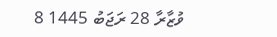ވުޒާރާ 28 ރަޖަބު 1445 8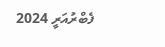ފެބްރުއަރީ 2024